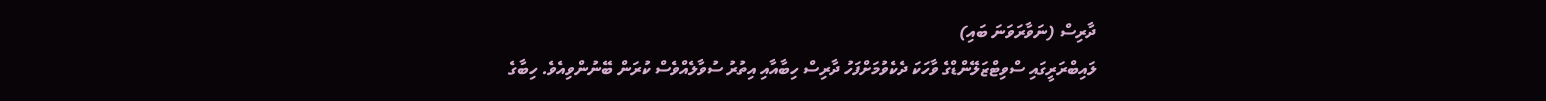ދާރިސް (ނަވާރަވަނަ ބައި)
ލައިބްރަރީގައި ސްވިޓްޒަލޭންޑްގެ ވާހަކަ ދެކެވުމަށްފަހު ދާރިސް ހިބާއާއި އިތުރު ސުވާލެއްވެސް ކުރަން ބޭނުންވިއެވެ. ހިބާގެ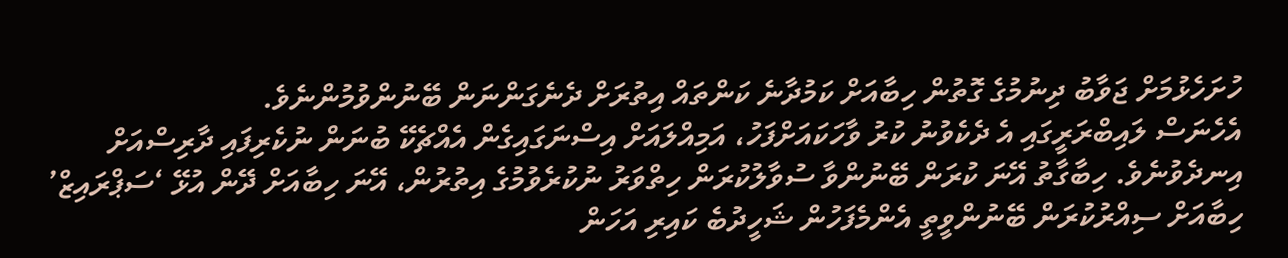ހުށަހެޅުމަށް ޖަވާބު ދިނުމުގެ ގޮތުން ހިބާއަށް ކަމުދާނެ ކަންތައް އިތުރަށް ދެނެގަންނަން ބޭނުންވުމުންނެވެ.
އެހެނަސް ލައިބްރަރީގައި އެ ދެކެވުނު ކުރު ވާހަކައަށްފަހު، އަމިއްލައަށް އިސްނަގައިގެން އެއްޗެކޭ ބުނަން ނުކެރިފައި ދާރިސްއަށް އިނދެވުނެވެ. ހިބާގާތު އޭނަ ކުރަން ބޭނުންވާ ސުވާލުކުރަން ހިތްވަރު ނުކުރެވުމުގެ އިތުރުން، އޭނަ ހިބާއަށް ދޭން އުޅޭ ‘ސަޕްރައިޒް’ ހިބާއަށް ސިއްރުކުރަން ބޭނުންވީތީ އެންމެފަހުން ޝަހީދުބެ ކައިރި އަހަން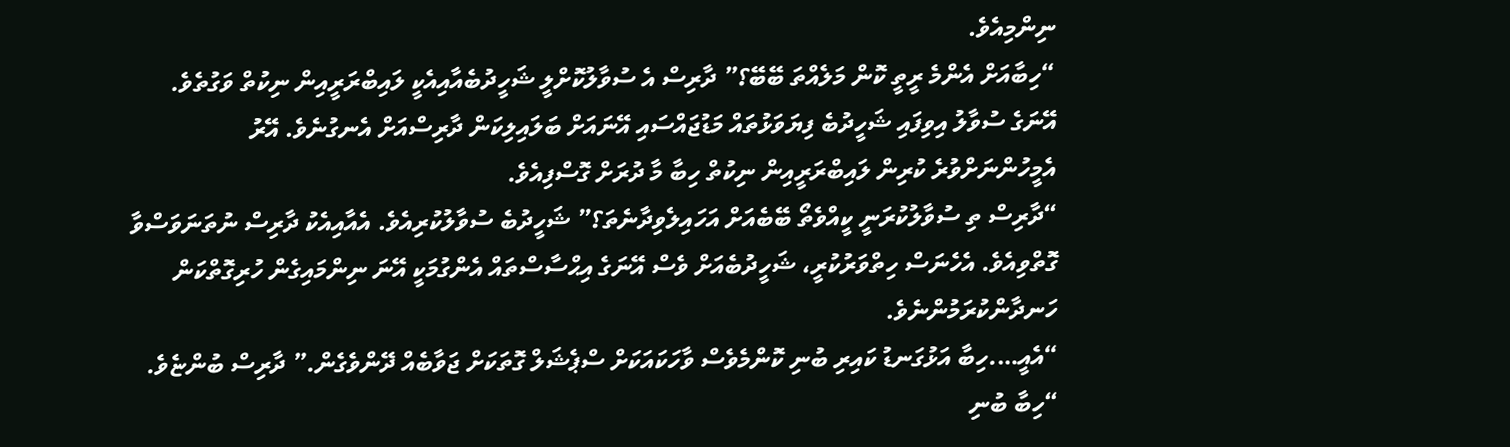ނިންމިއެވެ.
“ހިބާއަށް އެންމެ ރީތީ ކޮން މަލެއްތަ ބޭބޭ؟” ދާރިސް އެ ސުވާލުކޮށްލީ ޝަހީދުބެއާއިއެކީ ލައިބްރަރީއިން ނިކުތް ވަގުތެވެ. އޭނަގެ ސުވާލު އިވިފައި ޝަހީދުބެ ފިޔަވަޅުތައް މަޑުޖައްސައި އޭނައަށް ބަލައިލިކަން ދާރިސްއަށް އެނގުނެވެ. އޭރު އެމީހުންނަށްވުރެ ކުރިން ލައިބްރަރީއިން ނިކުތް ހިބާ މާ ދުރަށް ގޮސްފިއެވެ.
“ދާރިސް ތި ސުވާލުކުރަނީ ކީއްވެތޯ ބޭބެއަށް އަހައިލެވިދާނެތަ؟” ޝަހީދުބެ ސުވާލުކުރިއެވެ. އެއާއިއެކު ދާރިސް ނުތަނަވަސްވާ ގޮތްވިއެވެ. އެހެނަސް ހިތްވަރުކުރީ، ޝަހީދުބެއަށް ވެސް އޭނަގެ އިޙްސާސްތައް އެންގުމަކީ އޭނަ ނިންމައިގެން ހުރިގޮތްކަން ހަނދާންކުރަމުންނެވެ.
“އެއީ….ހިބާ އަޅުގަނޑު ކައިރި ބުނި ކޮންމެވެސް ވާހަކައަކަށް ސްޕެޝަލް ގޮތަކަށް ޖަވާބެއް ދޭންވެގެން.” ދާރިސް ބުންޏެވެ.
“ހިބާ ބުނި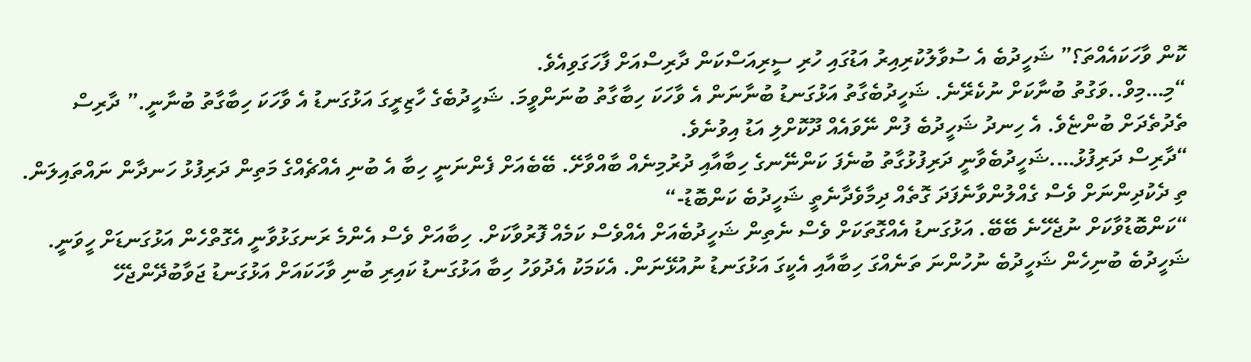ކޮން ވާހަކައެއްތަ؟” ޝަހީދުބެ އެ ސުވާލުކުރިއިރު އަޑުގައި ހުރި ސީރިއަސްކަން ދާރިސްއަށް ފާހަގަވިއެވެ.
“މި…މިވް..ވަގުތު ބުނާކަށް ނުކެރޭނެ. ޝަހީދުބެގާތު އަޅުގަނޑު ބުނާނަން އެ ވާހަކަ ހިބާގާތު ބުނަންވީމަ. ޝަހީދުބެގެ ހާޒިރީގަ އަޅުގަނޑު އެ ވާހަކަ ހިބާގާތު ބުނާނީ.” ދާރިސް ތެދުތެދަށް ބުންޏެވެ. އެ ހިނދު ޝަހީދުބެ ފުން ނޭވައެއް ދޫކޮށްލި އަޑު އިވުނެވެ.
“ދާރިސް ދަރިފުޅު….ޝަހީދުބެވާނީ ދަރިފުޅުގާތު ބުނެފަ ކަންނޭނގެ ހިބާއާއި ދުރުމިނެއް ބާއްވާށޭ. ބޭބެއަށް ފެންނަނީ ހިބާ އެ ބުނި އެއްޗެއްގެ މަތިން ދަރިފުޅު ހަނދާން ނައްތައިލަން. ތި ދެކުދިންނަށް ވެސް ގެއްލުންވާނެފަދަ ގޮތެއް ދިމާވެދާނެތީ ޝަހީދުބެ ކަންބޮޑު-“
“ކަންބޮޑުވާކަށް ނުޖެހޭނެ ބޭބޭ. އަޅުގަނޑު އެއްގޮތަކަށް ވެސް ނެތިން ޝަހީދުބެއަށް އެއްވެސް ކަމެއް ފޮރުވާކަށް. ހިބާއަށް ވެސް އެންމެ ރަނގަޅުވާނީ އެގޮތްހެން އަޅުގަނޑަށް ހީވަނީ. ޝަހީދުބެ ބުނިހެން ޝަހީދުބެ ނުހުންނަ ތަނެއްގަ ހިބާއާއި އެކީގަ އަޅުގަނޑު ނުއުޅޭނަން. އެކަމަކު އެދުވަހު ހިބާ އަޅުގަނޑު ކައިރި ބުނި ވާހަކައަށް އަޅުގަނޑު ޖަވާބުދޭންޖެހޭ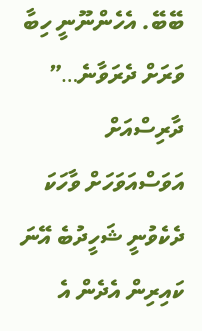ބޭބޭ. އެހެންނޫނީ ހިބާ ވަރަށް ދެރަވާނެ…”
ދާރިސްއަށް އަވަސްއަވަހަށް ވާހަކަ ދެކެވުނީ ޝަހީދުބެ އޭނަ ކައިރިން އެދެން އެ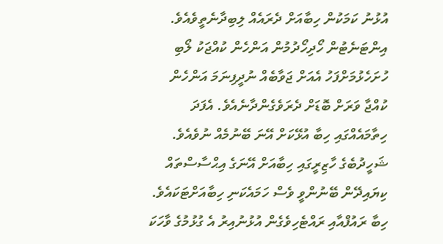އުޅުނު ކަމަކުން ހިބާއަށް ދެރައެއް ލިބިދާނެތީވެއެވެ. އިންޓަނެޓުން ހޯދިހޯދުމުން އަންހެން ކުއްޖަކު ލޯބި ހުށަހެޅުމަށްފަހު އެއަށް ޖަވާބެއް ނުދީފިނަމަ އަންހެން ކުއްޖާ ވަރަށް ބޮޑަށް ދެރަވެގެންދާނެއެވެ. އެފަދަ ހިތާމައެއްގައި ހިބާ އުޅޭކަށް އޭނަ ބޭނުމެއް ނުވެއެވެ. ޝަހީދުބެގެ ހާޒިރީގައި ހިބާއަށް އޭނަގެ އިޙްސާސްތައް ކިޔައިދޭން ބޭނުންވީ ވެސް ހަމައެކަނި ހިބާއަށްޓަކައެވެ. ހިބާ ރައުފްއާއި ރައްޓެހިވެގެން އުޅުނުއިރު އެ ގުޅުމުގެ ވާހަކަ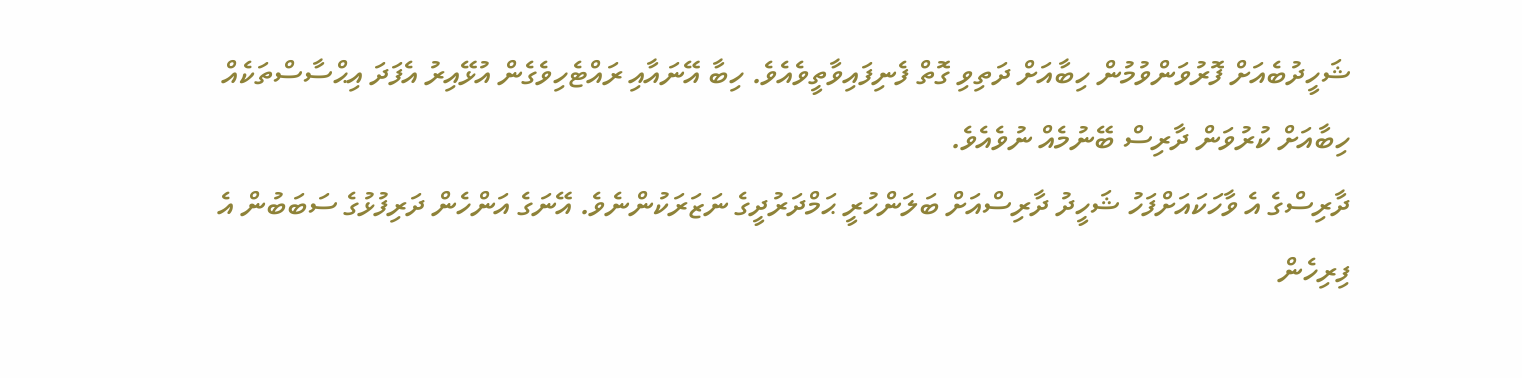ޝަހީދުބެއަށް ފޮރުވަންވުމުން ހިބާއަށް ދަތިވި ގޮތް ފެނިފައިވާތީވެއެވެ. ހިބާ އޭނައާއި ރައްޓެހިވެގެން އުޅޭއިރު އެފަދަ އިޙްސާސްތަކެއް ހިބާއަށް ކުރުވަން ދާރިސް ބޭނުމެއް ނުވެއެވެ.
ދާރިސްގެ އެ ވާހަކައަށްފަހު ޝަހީދު ދާރިސްއަށް ބަލަންހުރީ ޙަމްދަރުދީގެ ނަޒަރަކުންނެވެ. އޭނަގެ އަންހެން ދަރިފުޅުގެ ސަބަބުން އެ ފިރިހެން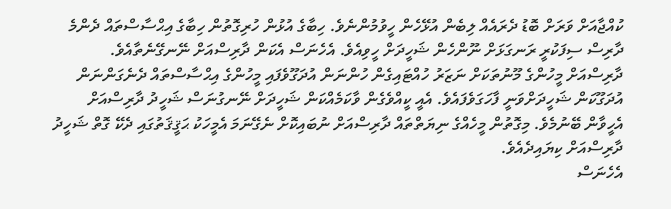ކުއްޖާއަށް ވަރަށް ބޮޑު ދެރައެއް ލިބެން އުޅޭހެން ހީވުމުންނެވެ. ހިބާގެ އުޅުން ހުރިގޮތުން ހިބާގެ އިޙްސާސްތައް ދެންމެ ދާރިސް ސިފަކުރީ ރަނގަޅަށް ނޫންހެން ޝަހީދަށް ހީވިއެވެ. އެހެނަސް އެކަން ދާރިސްއަށް ނޭނގޭނެތާއެވެ. ދާރިސްއަށް މީހުންގެ މޫނުތަކަށް ނަޒަރު ހުއްޓައިގެން ހުންނަން އުދަގޫވެފައި މީހުންގެ އިޙްސާސްތައް ދެނެގަންނަން އުދަގޫކަން ޝަހީދަށްވަނީ ފާހަގަވެފައެވެ. އެއީ ކީއްވެގެން ވާކަމެއްކަން ޝަހީދަށް ނޭނގުނަސް ޝަހީދު ދާރިސްއަށް އެހީވާން ބޭނުމެވެ. މިގޮތުން މީހެއްގެ ނިޔަތްތައް ދާރިސްއަށް ނުބައިކޮށް ނެގޭނަމަ އެމީހަކު ޙަޤީޤަތުގައި ދެކޭ ގޮތް ޝަހީދު ދާރިސްއަށް ކިޔައިދެއެވެ.
އެހެނަސް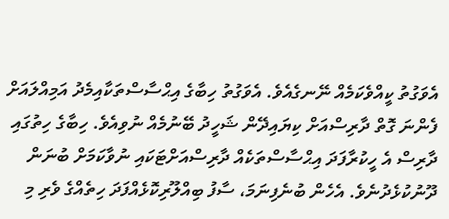އެވަގުތު ކީއްވެކަމެއް ނޭނގެއެވެ. އެވަގުތު ހިބާގެ އިޙްސާސްތަކާއިމެދު އަމިއްލައަށް ފެންނަ ގޮތް ދާރިސްއަށް ކިޔައިދޭން ޝަހީދު ބޭނުމެއް ނުވިއެވެ. ހިބާގެ ހިތުގައި ދާރިސް އެ ހީކުރާފަދަ އިޙްސާސްތަކެއް ދާރިސްއަށްޓަކައި ނުވާކަމަށް ބުނަން ދޫނުކުޅެދުނެވެ. އެހެން ބުނެފިނަމަ، ސާފު ބިއްލޫރިކޮޅެއްފަދަ ހިތެއްގެ ވެރި މި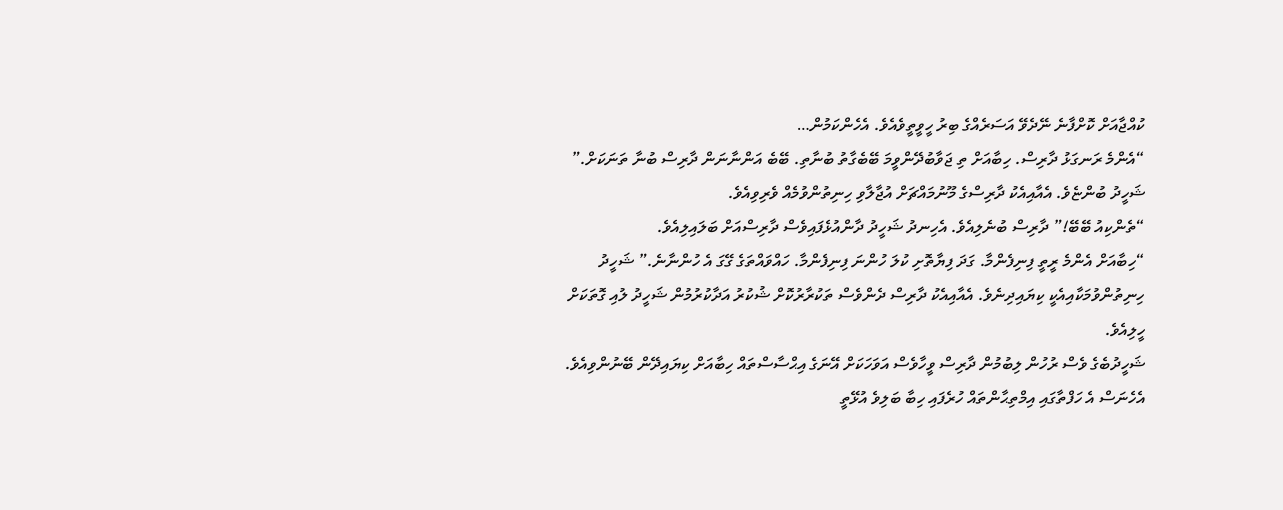ކުއްޖާއަށް ކޮށްފާނެ ނޭދެވޭ އަސަރެއްގެ ބިރު ހީވީތީވެއެވެ. އެހެންކަމުން…
“އެންމެ ރަނގަޅު ދާރިސް. ހިބާއަށް ތި ޖަވާބުދޭންވީމަ ބޭބެގާތު ބުނާތި. ބޭބެ އަންނާނަން ދާރިސް ބުނާ ތަނަކަށް.” ޝަހީދު ބުންޏެވެ. އެއާއިއެކު ދާރިސްގެ މޫނުމައްޗަށް އުޖާލާވި ހިނިތުންވުމެއް ވެރިވިއެވެ.
“ތެންކިއު ބޭބޭ!” ދާރިސް ބުނެލިއެވެ. އެހިނދު ޝަހީދު ދާންއުޅެފައިވެސް ދާރިސްއަށް ބަލައިލިއެވެ.
“ހިބާއަށް އެންމެ ރީތީ ފިނިފެންމާ. ގަދަ ފިޔާތޮށި ކުލަ ހުންނަ ފިނިފެންމާ. ހައްވައްތަގެ ގޭގަ އެ ހުންނާނެ.” ޝަހީދު ހިނިތުންވުމަކާއިއެކީ ކިޔައިދިނެވެ. އެއާއިއެކު ދާރިސް ދެންވެސް ތަކުރާރުކޮށް ޝުކުރު އަދާކުރުމުން ޝަހީދު ލުއި ގޮތަކަށް ހީލިއެވެ.
ޝަހީދުބެގެ ވެސް ރުހުން ލިބުމުން ދާރިސް ވީހާވެސް އަވަހަކަށް އޭނަގެ އިޙްސާސްތައް ހިބާއަށް ކިޔައިދޭން ބޭނުންވިއެވެ. އެހެނަސް އެ ހަފްތާގައި އިމްތިޙާންތައް ހުރެފައި ހިބާ ބަލިވެ އުޅޭތީ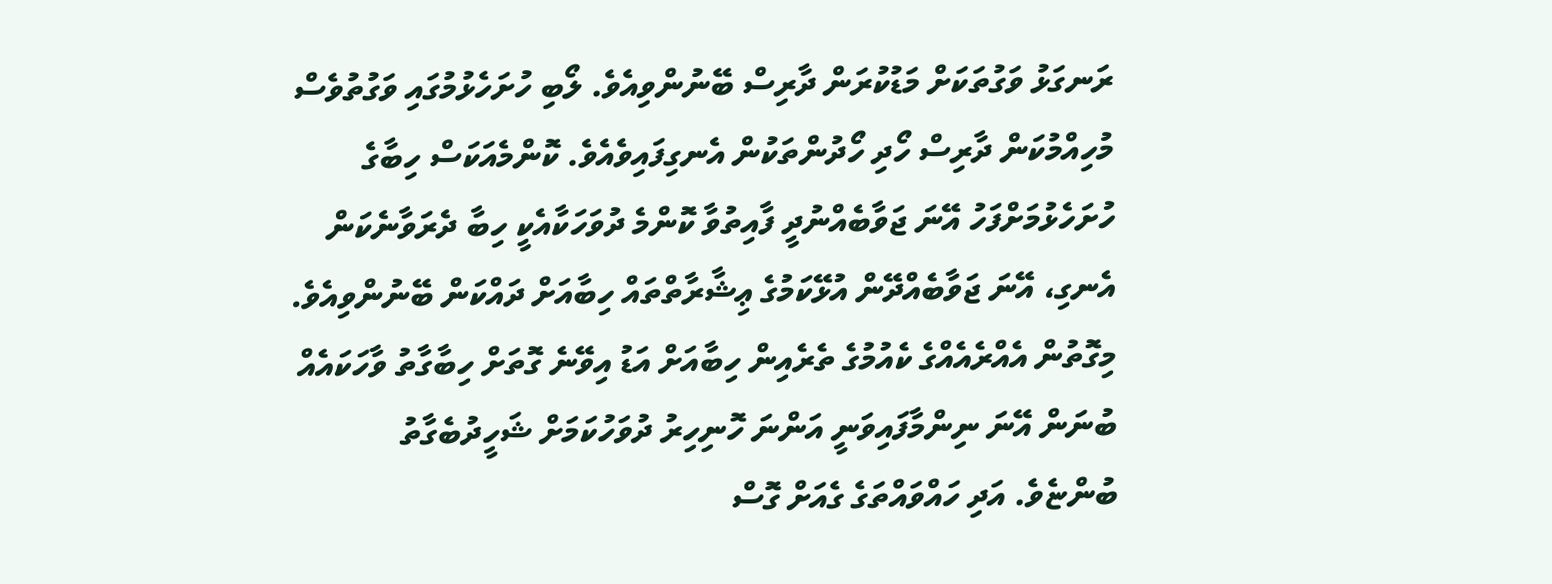ރަނގަޅު ވަގުތަކަށް މަޑުކުރަން ދާރިސް ބޭނުންވިއެވެ. ލޯބި ހުށަހެޅުމުގައި ވަގުތުވެސް މުހިއްމުކަން ދާރިސް ހޯދި ހޯދުންތަކުން އެނގިފައިވެއެވެ. ކޮންމެއަކަސް ހިބާގެ ހުށަހެޅުމަށްފަހު އޭނަ ޖަވާބެއްނުދީ ފާއިތުވާ ކޮންމެ ދުވަހަކާއެކީ ހިބާ ދެރަވާނެކަން އެނގި، އޭނަ ޖަވާބެއްދޭން އުޅޭކަމުގެ ޢިޝާރާތްތައް ހިބާއަށް ދައްކަން ބޭނުންވިއެވެ.
މިގޮތުން އެއްރެއެއްގެ ކެއުމުގެ ތެރެއިން ހިބާއަށް އަޑު އިވޭނެ ގޮތަށް ހިބާގާތު ވާހަކައެއް ބުނަން އޭނަ ނިންމާފައިވަނީ އަންނަ ހޮނިހިރު ދުވަހުކަމަށް ޝަހީދުބެގާތު ބުންޏެވެ. އަދި ހައްވައްތަގެ ގެއަށް ގޮސް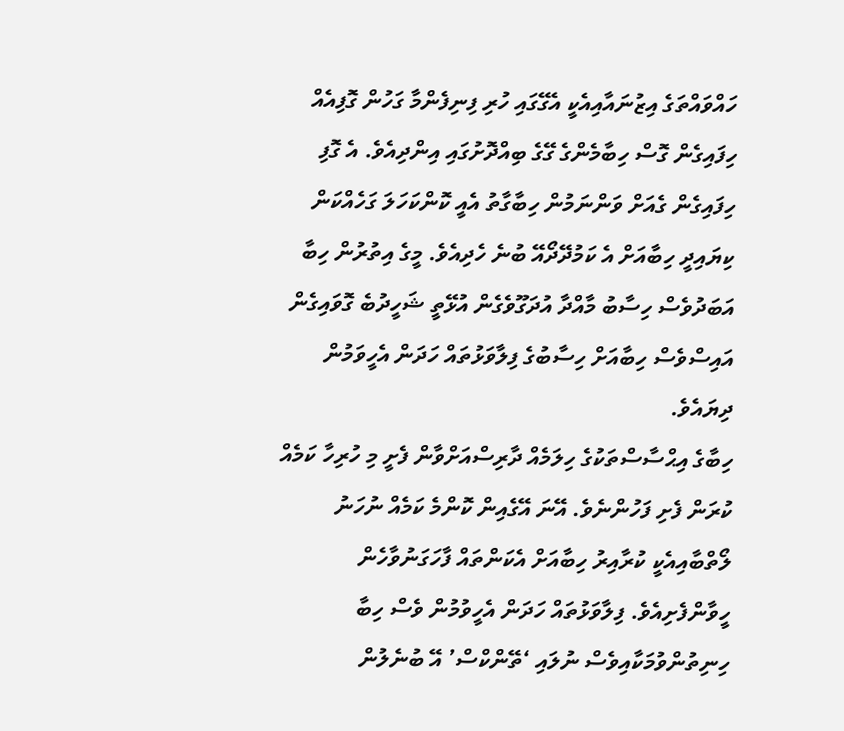ހައްވައްތަގެ އިޒުނައާއިއެކީ އެގޭގައި ހުރި ފިނިފެންމާ ގަހުން ގޮފިއެއް ހިފައިގެން ގޮސް ހިބާމެންގެ ގޭގެ ބިއްދޮށުގައި އިންދިއެވެ. އެ ގޮފި ހިފައިގެން ގެއަށް ވަންނަމުން ހިބާގާތު އެއީ ކޮންކަހަލަ ގަހެއްކަން ކިޔައިދީ ހިބާއަށް އެ ކަމުދޭދޯއޭ ބުނެ ހެދިއެވެ. މީގެ އިތުރުން ހިބާ އަބަދުވެސް ހިސާބު މާއްދާ އުދަގޫވެގެން އުޅޭތީ ޝަހީދުބެ ގޮވައިގެން އައިސްވެސް ހިބާއަށް ހިސާބުގެ ފިލާވަޅުތައް ހަދަން އެހީވަމުން ދިޔައެވެ.
ހިބާގެ އިޙްސާސްތަކުގެ ހިލަމެއް ދާރިސްއަށްވާން ފެށީ މި ހުރިހާ ކަމެއް ކުރަން ފެށި ފަހުންނެވެ. އޭނަ އޭގެއިން ކޮންމެ ކަމެއް ނުހަނު ލޯތްބާއިއެކީ ކުރާއިރު ހިބާއަށް އެކަންތައް ފާހަގަނުވާހެން ހީވާންފެށިއެވެ. ފިލާވަޅުތައް ހަދަން އެހީވުމުން ވެސް ހިބާ ހިނިތުންވުމަކާއިވެސް ނުލައި ‘ތޭންކްސް’ އޭ ބުނެލުން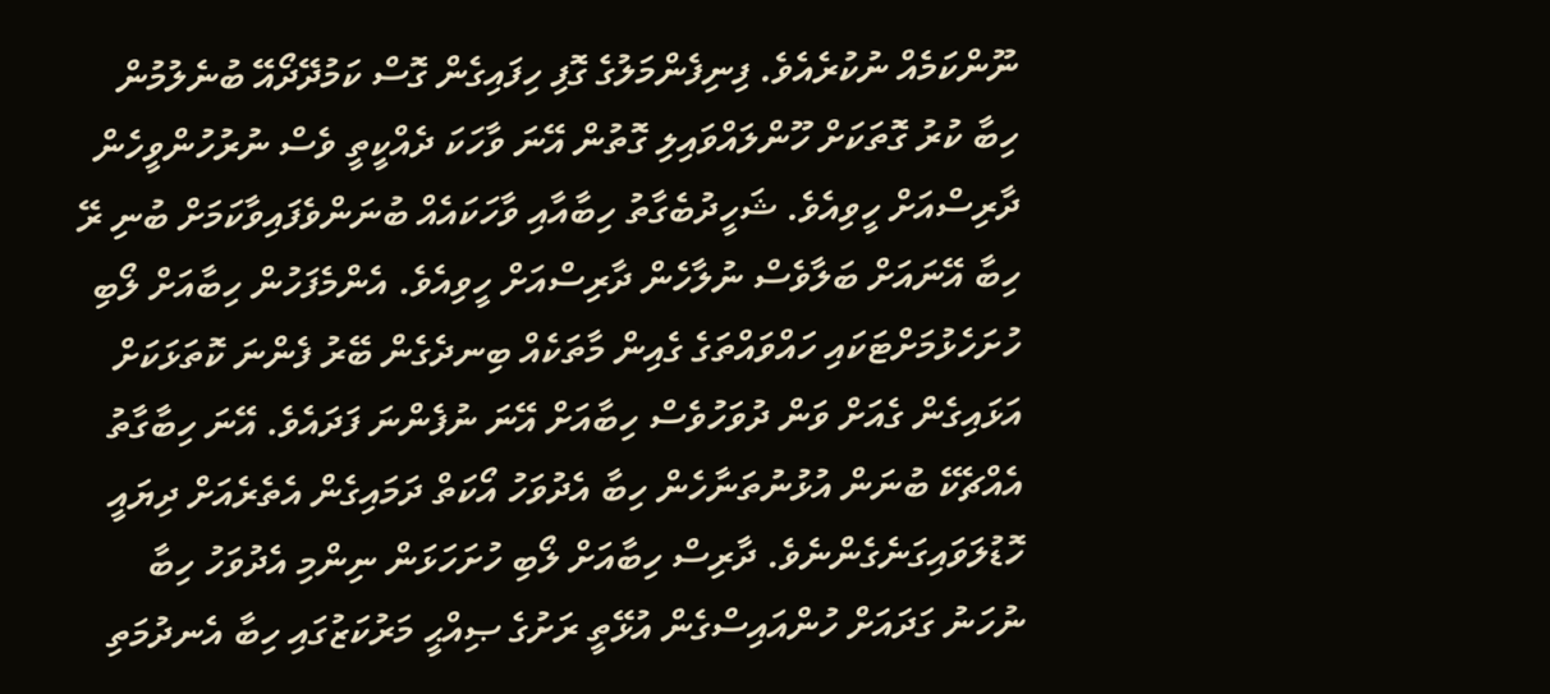ނޫންކަމެއް ނުކުރެއެވެ. ފިނިފެންމަލުގެ ގޮފި ހިފައިގެން ގޮސް ކަމުދޭދޯއޭ ބުނެލުމުން ހިބާ ކުރު ގޮތަކަށް ހޫންލައްވައިލި ގޮތުން އޭނަ ވާހަކަ ދެއްކީތީ ވެސް ނުރުހުންވީހެން ދާރިސްއަށް ހީވިއެވެ. ޝަހީދުބެގާތު ހިބާއާއި ވާހަކައެއް ބުނަންވެފައިވާކަމަށް ބުނި ރޭ ހިބާ އޭނައަށް ބަލާވެސް ނުލާހެން ދާރިސްއަށް ހީވިއެވެ. އެންމެފަހުން ހިބާއަށް ލޯބި ހުށަހެޅުމަށްޓަކައި ހައްވައްތަގެ ގެއިން މާތަކެއް ބިނދެގެން ބޭރު ފެންނަ ކޮތަޅަކަށް އަޅައިގެން ގެއަށް ވަން ދުވަހުވެސް ހިބާއަށް އޭނަ ނުފެންނަ ފަދައެވެ. އޭނަ ހިބާގާތު އެއްޗެކޭ ބުނަން އުޅުނުތަނާހެން ހިބާ އެދުވަހު އޯކަތް ދަމައިގެން އެތެރެއަށް ދިޔައީ ހޮޑުލަވައިގަނެގެންނެވެ. ދާރިސް ހިބާއަށް ލޯބި ހުށަހަޅަން ނިންމި އެދުވަހު ހިބާ ނުހަނު ގަދައަށް ހުންއައިސްގެން އުޅޭތީ ރަށުގެ ޞިއްޙީ މަރުކަޒުގައި ހިބާ އެނދުމަތި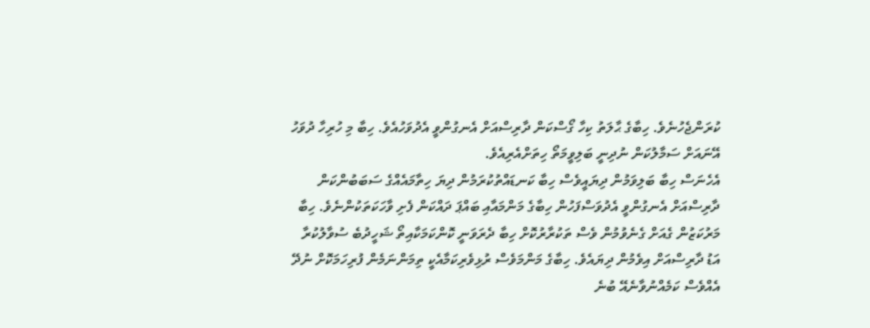ކުރަންޖެހުނެވެ. ހިބާގެ ޙާލަތު ކިހާ ގޯސްކަން ދާރިސްއަށް އެނގުންވީ އެދުވަހުއެވެ. ހިބާ މި ހުރިހާ ދުވަހު އޭނައަށް ސަމާލުކަން ނުދިނީ ބަލިވީމަތޯ ހިތަށްއެރިއެވެ.
އެހެނަސް ހިބާ ބަލިވަމުން ދިޔައީވެސް ހިބާ ކަނޑައްތުކުރަމުން ދިޔަ ހިތާމައެއްގެ ސަބަބުންކަން ދާރިސްއަށް އެނގުންވީ އެދުވަސްފަހުން ހިބާގެ މަންމައާއި ބައްޕަ ދައްކަން ފެށި ވާހަކަތަކުންނެވެ. ހިބާ މަރުކަޒުން ގެއަށް ގެނެވުމުން ވެސް ތަކުރާރުކޮށް ހިބާ ދެރަވަނީ ކޮންކަމަކާއިތޯ ޝަހީދުބެ ސުވާލުކުރާ އަޑު ދާރިސްއަށް އިވެމުން ދިޔައެވެ. ހިބާގެ މަންމަވެސް ރުޅިވެރިކަމާއެކީ ތިމަންނަމެން ފުރިހަމަކޮށް ނުދޭ އެއްވެސް ކަމެއްނުވާނެއޭ ބުނެ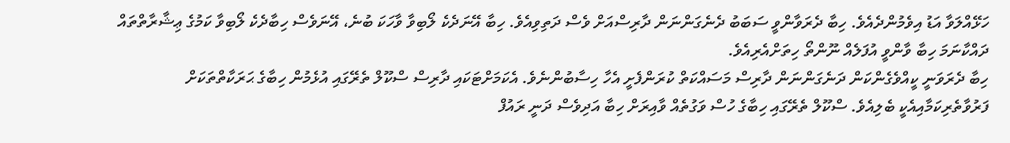ހަޅޭއްލަވާ އަޑު އިވެމުންދެއެވެ. ހިބާ ދެރަވާންވީ ސަބަބު ދެނެގަންނަން ދާރިސްއަށް ވެސް ދަތިވިއެވެ. ހިބާ އޭނަދެކެ ލޯބިވާ ވާހަކަ ބުނެ، އޭނަވެސް ހިބާދެކެ ލޯބިވާ ކަމުގެ ޢިޝާރާތްތައް ދައްކާނަމަ ހިބާ ވާންވީ އުފަލެއް ނޫންތޯ ހިތަށްއެރިއެވެ.
ހިބާ ދެރަވަނީ ކީއްވެގެންކަން ދަނެގަންނަން ދާރިސް މަސައްކަތް ކުރަންފެށީ އެހާ ހިސާބުންނެވެ. އެކަމަށްޓަކައި ދާރިސް ސްކޫލް ތެރޭގައި އުޅެމުން ހިބާގެ ޙަރަކާތްތަކަށް ފަރުވާތެރިކަމާއިއެކީ ބެލިއެވެ. ސްކޫލް ތެރޭގައި ހިބާގެ ހުސް ވަގުތެއް ވާއިރަށް ހިބާ އަދިވެސް ދަނީ ރައުފް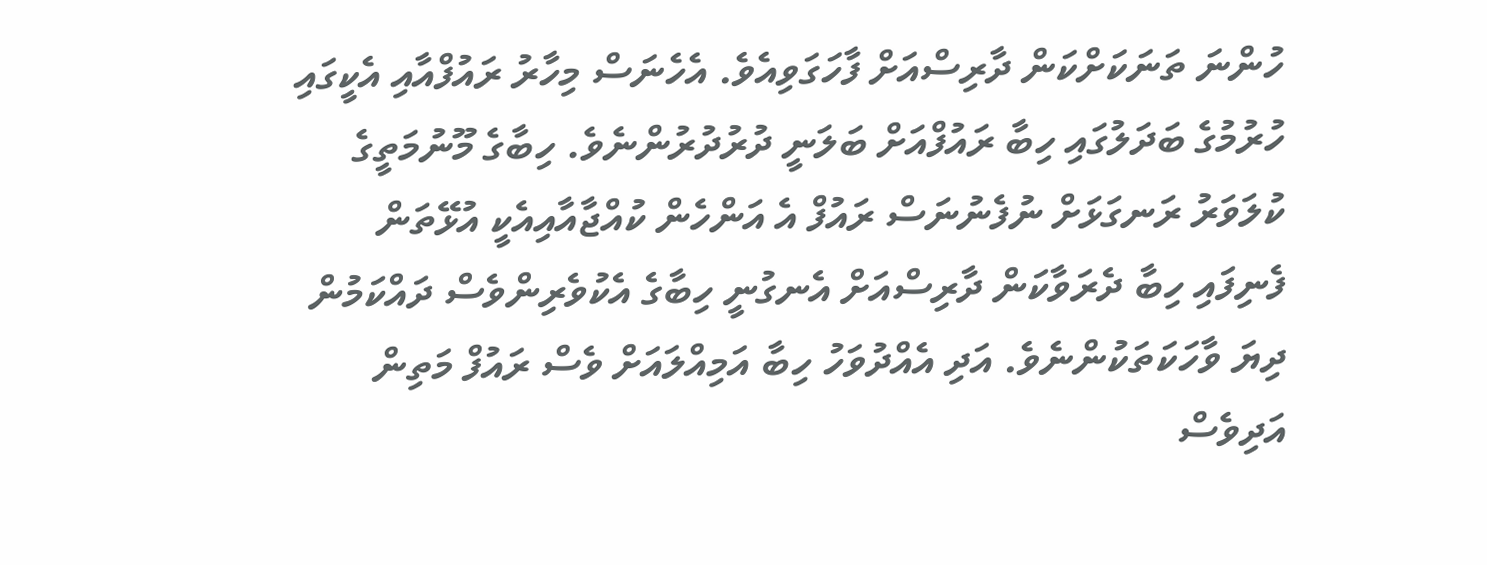ހުންނަ ތަނަކަށްކަން ދާރިސްއަށް ފާހަގަވިއެވެ. އެހެނަސް މިހާރު ރައުފްއާއި އެކީގައި ހުރުމުގެ ބަދަލުގައި ހިބާ ރައުފްއަށް ބަލަނީ ދުރުދުރުންނެވެ. ހިބާގެ މޫނުމަތީގެ ކުލަވަރު ރަނގަޅަށް ނުފެނުނަސް ރައުފް އެ އަންހެން ކުއްޖާއާއިއެކީ އުޅޭތަން ފެނިފައި ހިބާ ދެރަވާކަން ދާރިސްއަށް އެނގުނީ ހިބާގެ އެކުވެރިންވެސް ދައްކަމުން ދިޔަ ވާހަކަތަކުންނެވެ. އަދި އެއްދުވަހު ހިބާ އަމިއްލައަށް ވެސް ރައުފް މަތިން އަދިވެސް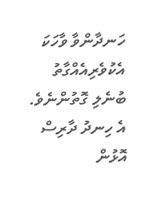ހަނދާންވާ ވާހަކަ އެކުވެރިއެއްގާތު ބުނެލި ގޮތުންނެވެ. އެ ހިނދު ދާރިސް އޮޅުން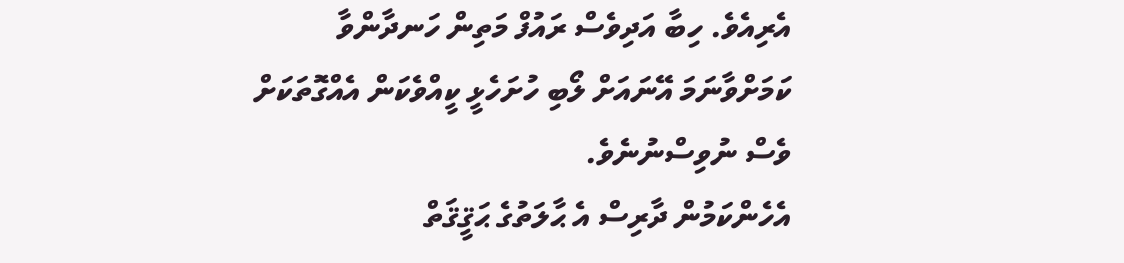އެރިއެވެ. ހިބާ އަދިވެސް ރައުފް މަތިން ހަނދާންވާ ކަމަށްވާނަމަ އޭނައަށް ލޯބި ހުށަހެޅީ ކީއްވެކަން އެއްގޮތަކަށް ވެސް ނުވިސްނުނެވެ.
އެހެންކަމުން ދާރިސް އެ ޙާލަތުގެ ޙަޤީޤަތް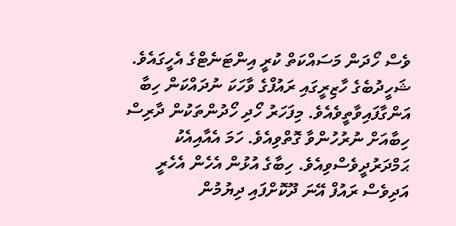ވެސް ހޯދަން މަސައްކަތް ކުރީ އިންޓަނެޓްގެ އެހީގައެވެ. ޝަހީދުބެގެ ހާޒިރީގައި ރައުފްގެ ވާހަކަ ނުދައްކަން ހިބާ އަންގާފައިވާތީވެއެވެ. މިފަހަރު ހޯދި ހޯދުންތަކުން ދާރިސް ހިބާއަށް ނުރުހުންވާ ގޮތްވިއެވެ. ހަމަ އެއާއިއެކު ޙަމްދަރުދީވެސްވިއެވެ. ހިބާގެ އުޅުން އެހެން އެހެރީ އަދިވެސް ރައުފް އޭނަ ދޫކޮށްފައި ދިޔުމުން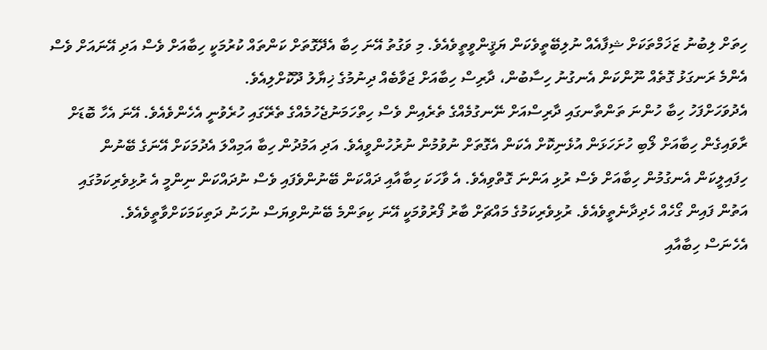ހިތަށް ލިބުނު ޒަޚަމްތަކަށް ޝިފާއެއް ނުލިބޭތީވެކަން ޔަޤީންވީތީވެއެވެ. މި ވަގުތު އޭނަ ހިބާ އެދޭގޮތަށް ކަންތައް ކުރުމަކީ ހިބާއަށް ވެސް އަދި އޭނައަށް ވެސް އެންމެ ރަނގަޅު ގޮތެއް ނޫންކަން އެނގުނު ހިސާބުން، ދާރިސް ހިބާއަށް ޖަވާބެއް ދިނުމުގެ ޚިޔާލު ދޫކޮށްލިއެވެ.
އެދުވަހަށްފަހު ހިބާ ހުންނަ ތަންތާނގައި ދާރިސްއަށް ނޭނގުމެއްގެ ތެރެއިން ވެސް ހިތްހަމަނުޖެހުމެއްގެ ތެރޭގައި ހުރެވުނީ އެހެންވެއެވެ. އޭނަ އެހާ ބޮޑަށް ރާވައިގެން ހިބާއަށް ލޯބި ހުށަހަޅަން އުޅެނިކޮށް އެކަން އެގޮތަށް ނުވުމުން ނުރުހުންވީއެވެ. އަދި އަމުދުން ހިބާ އަމިއްލަ އެދުމަކަށް އޭނަގެ ބޭނުން ހިފައިލީކަން އެނގުމުން ހިބާއަށް ވެސް ރުޅި އަންނަ ގޮތްވިއެވެ. އެ ވާހަކަ ހިބާއާއި ދައްކަން ބޭނުންވެފައި ވެސް ނުދައްކަން ނިންމީ އެ ރުޅިވެރިކަމުގައި އަތުން ފައިން ގޯހެއް ހެދިދާނެތީވެއެވެ. ރުޅިވެރިކަމުގެ މައްޗަށް ބާރު ފޯރުވުމަކީ އޭނަ ކިތަންމެ ބޭނުންވިޔަސް ނުހަނު ދަތިކަމަކަށްވާތީވެއެވެ.
އެހެނަސް ހިބާއާއި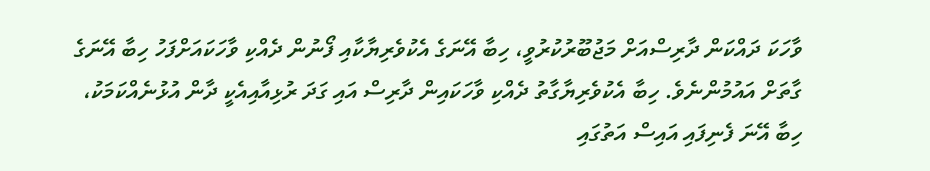ވާހަކަ ދައްކަން ދާރިސްއަށް މަޖުބޫރުކުރުވީ، ހިބާ އޭނަގެ އެކުވެރިޔާކާއި ފޯނުން ދެއްކި ވާހަކައަށްފަހު ހިބާ އޭނަގެ ގާތަށް އައުމުންނެވެ. ހިބާ އެކުވެރިޔާގާތު ދެއްކި ވާހަކައިން ދާރިސް އައި ގަދަ ރުޅިއާއިއެކީ ދާން އުޅުނެއްކަމަކު، ހިބާ އޭނަ ފެނިފައި އައިސް އަތުގައި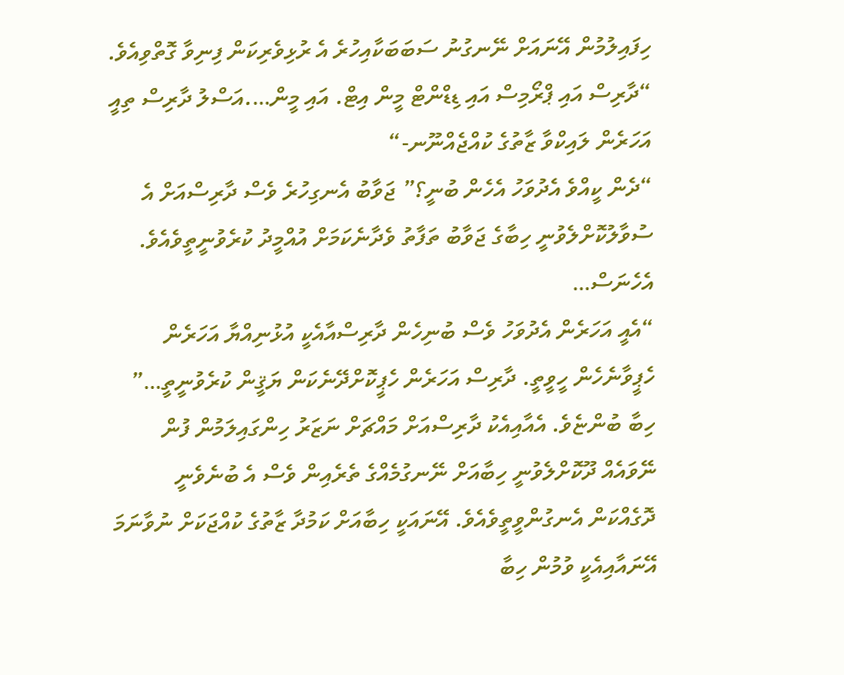ހިފައިލުމުން އޭނައަށް ނޭނގުނު ސަބަބަކާއިހުރެ އެ ރުޅިވެރިކަން ފިނިވާ ގޮތްވިއެވެ.
“ދާރިސް އައި ޕްރޯމިސް އައި ޑިޑްންޓް މީން އިޓް. އައި މީން….އަސްލު ދާރިސް ތިއީ އަހަރެން ލައިކްވާ ޒާތުގެ ކުއްޖެއްނޫނ-“
“ދެން ކީއްވެ އެދުވަހު އެހެން ބުނީ؟” ޖަވާބު އެނގިހުރެ ވެސް ދާރިސްއަށް އެ ސުވާލުކޮށްލެވުނީ ހިބާގެ ޖަވާބު ތަފާތު ވެދާނެކަމަށް އުއްމީދު ކުރެވުނީތީވެއެވެ. އެހެނަސް…
“އެއީ އަހަރެން އެދުވަހު ވެސް ބުނިހެން ދާރިސްއާއެކީ އުޅުނިއްޔާ އަހަރެން ހެޕީވާނެހެން ހީވީތީ. ދާރިސް އަހަރެން ހެޕީކޮށްދޭނެކަން ޔަޤީން ކުރެވުނީތީ…” ހިބާ ބުންޏެވެ. އެއާއިއެކު ދާރިސްއަށް މައްޗަށް ނަޒަރު ހިންގައިލަމުން ފުން ނޭވައެއް ދޫކޮށްލެވުނީ ހިބާއަށް ނޭނގުމެއްގެ ތެރެއިން ވެސް އެ ބުނެވެނީ ދޮގެއްކަން އެނގުންވީތީވެއެވެ. އޭނައަކީ ހިބާއަށް ކަމުދާ ޒާތުގެ ކުއްޖަކަށް ނުވާނަމަ އޭނައާއިއެކީ ވުމުން ހިބާ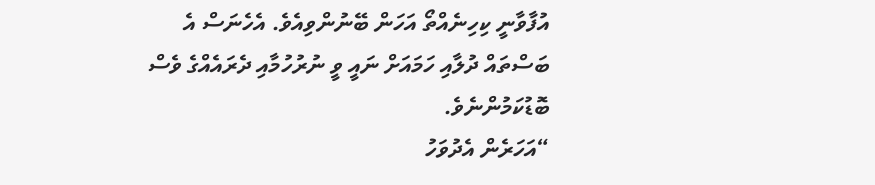އުފާވާނީ ކިހިނެއްތޯ އަހަން ބޭނުންވިއެވެ. އެހެނަސް އެ ބަސްތައް ދުލާއި ހަމައަށް ނައީ ވީ ނުރުހުމާއި ދެރައެއްގެ ވެސް ބޮޑުކަމުންނެވެ.
“އަހަރެން އެދުވަހު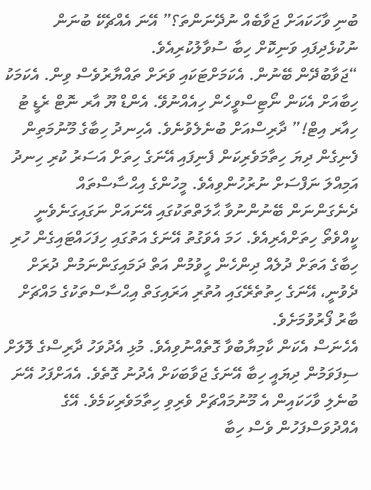ބުނި ވާހަކައަށް ޖަވާބެއް ނުދޭނަންތަ؟” އޭނަ އެއްޗެކޭ ބުނަން ނުކުޅެދިފައި ވަނިކޮށް ހިބާ ސުވާލުކުރިއެވެ.
“ޖަވާބުދޭން ބޭނުން. އެކަމަށްޓަކައި ވަރަށް ތައްޔާރުވެސް ވިން. އެކަމަކު ހިބާއަށް އެކަން ނޯޓިސްވީހެން ހިއެއްނުވޭ. އެންޑް ޔޫ އާރ ނޮޓް ރެޑީ ޓު ހިއާރ އިޓް!” ދާރިސްއަށް ބުނެލެވުނެވެ. އެހިނދު ހިބާގެ މޫނުމަތިން ފެނިގެން ދިޔަ ހިތާމަވެރިކަން ފެނިފައި އޭނަގެ ހިތަށް އަސަރު ކުރި ހިނދު އަމިއްލަ ނަފްސަށް ނުރުހުންވިއެވެ. މީހުންގެ އިޙްސާސްތައް ދެނެގަންނަން ބޭނުންނުވާ ޙާލަތްތަކުގައި އޭނައަށް ނަގައިގަނެވެނީ ކީއްވެތޯ ހިތަށްއެރިއެވެ. ހަމަ އެވަގުތު އޭނަގެ އަތުގައި ހިފަހައްޓައިގެން ހުރި ހިބާގެ އަތަށް ދުލެއް ދިންހެން ހީވުމުން އަތް ދަމައިގަންނަމުން ދުރަށް ދެވުނީ، އޭނަގެ ހިތުތެރޭގައި އުތުރި އަރައިގަތް އިޙްސާސްތަކުގެ މައްޗަށް ބާރު ފޯރުވުމަށެވެ.
އެހެނަސް އެކަން ކާމިޔާބުވާ ގޮތެއްނުވިއެވެ. މުޅި އެދުވަހު ދާރިސްގެ ލޮލަށް ސިފަވަމުން ދިޔައީ ހިބާ އޭނަގެ ޖަވާބަކަށް އެދުނު ގޮތެވެ. އެއަށްފަހު އޭނަ ބުނެލި ވާހަކައިން އެ މޫނުމައްޗަށް ވެރިވި ހިތާމަވެރިކަމެވެ. އޭގެ އެއްދުވަސްފަހުން ވެސް ހިބާ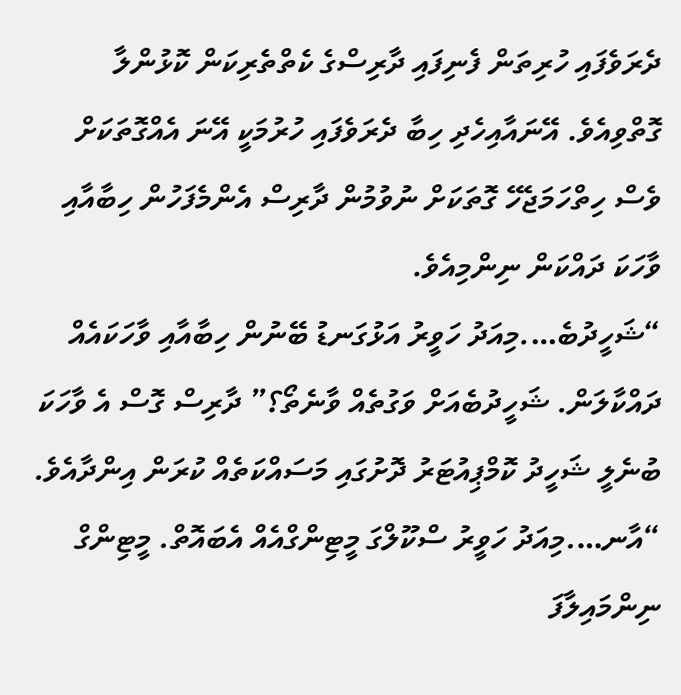ދެރަވެފައި ހުރިތަން ފެނިފައި ދާރިސްގެ ކެތްތެރިކަން ކޮޅުންލާ ގޮތްވިއެވެ. އޭނައާއިހެދި ހިބާ ދެރަވެފައި ހުރުމަކީ އޭނަ އެއްގޮތަކަށް ވެސް ހިތްހަމަޖެހޭ ގޮތަކަށް ނުވުމުން ދާރިސް އެންމެފަހުން ހިބާއާއި ވާހަކަ ދައްކަން ނިންމިއެވެ.
“ޝަހީދުބެ….މިއަދު ހަވީރު އަޅުގަނޑު ބޭނުން ހިބާއާއި ވާހަކައެއް ދައްކާލަން. ޝަހީދުބެއަށް ވަގުތެއް ވާނެތޯ؟” ދާރިސް ގޮސް އެ ވާހަކަ ބުނެލީ ޝަހީދު ކޮމްޕިއުޓަރު ދޮށުގައި މަސައްކަތެއް ކުރަން އިންދާއެވެ.
“އާނ….މިއަދު ހަވީރު ސްކޫލްގަ މީޓިންގްއެއް އެބައޮތް. މީޓިންގް ނިންމައިލާފަ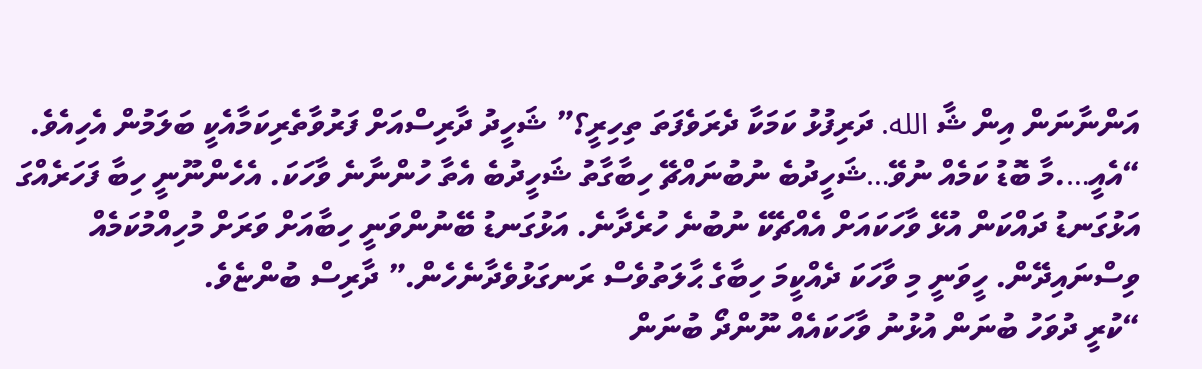އަންނާނަން އިން ޝާ الله. ދަރިފުޅު ކަމަކާ ދެރަވެފަތަ ތިހިރީ؟” ޝަހީދު ދާރިސްއަށް ފަރުވާތެރިކަމާއެކީ ބަލަމުން އެހިއެވެ.
“އެއީ….މާ ބޮޑު ކަމެއް ނުވޭ…ޝަހީދުބެ ނުބުނައްޗޭ ހިބާގާތު ޝަހީދުބެ އެތާ ހުންނާނެ ވާހަކަ. އެހެންނޫނީ ހިބާ ފަހަރެއްގަ އަޅުގަނޑު ދައްކަން އުޅޭ ވާހަކައަށް އެއްޗެކޭ ނުބުނެ ހުރެދާނެ. އަޅުގަނޑު ބޭނުންވަނީ ހިބާއަށް ވަރަށް މުހިއްމުކަމެއް ވިސްނައިދޭން. ހީވަނީ މި ވާހަކަ ދެއްކީމަ ހިބާގެ ޙާލަތުވެސް ރަނގަޅުވެދާނެހެން.” ދާރިސް ބުންޏެވެ.
“ކުރީ ދުވަހު ބުނަން އުޅުނު ވާހަކައެއް ނޫންދޯ ބުނަން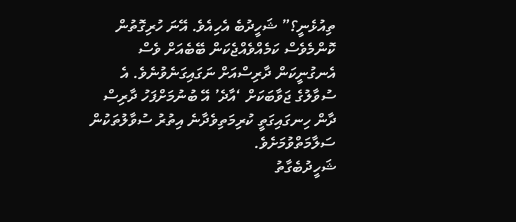ތިއުޅެނީ؟” ޝަހީދުބެ އެހިއެވެ. އޭނަ ހުރިގޮތުން ކޮންމެވެސް ކަމެއްވެއްޖެކަން ބޭބެއަށް ވެސް އެނގުނީކަން ދާރިސްއަށް ނަގައިގަނެވުނެވެ. އެ ސުވާލުގެ ޖަވާބަކަށް ‘އާދެ’ އޭ ބުނުމަށްފަހު ދާރިސް ދާން ހިނގައިގަތީ ކުރިމަތިވެދާނެ އިތުރު ސުވާލުތަކުން ސަލާމަތްވުމަށެވެ.
ޝަހީދުބެގާތު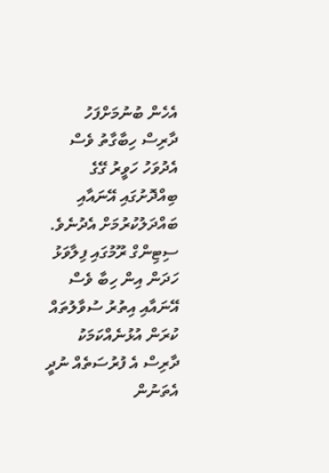އެހެން ބުނުމަށްފަހު ދާރިސް ހިބާގާތު ވެސް އެދުވަހު ހަވީރު ގޭގެ ބިއްދޮށުގައި އޭނައާއި ބައްދަލުކުރުމަށް އެދުނެވެ. ސިޓިންގް ރޫމުގައި ފިލާވަޅު ހަދަން އިން ހިބާ ވެސް އޭނައާއި އިތުރު ސުވާލުތައް ކުރަން އުޅުނެއްކަމަކު ދާރިސް އެ ފުރުސަތެއް ނުދީ އެތަނުން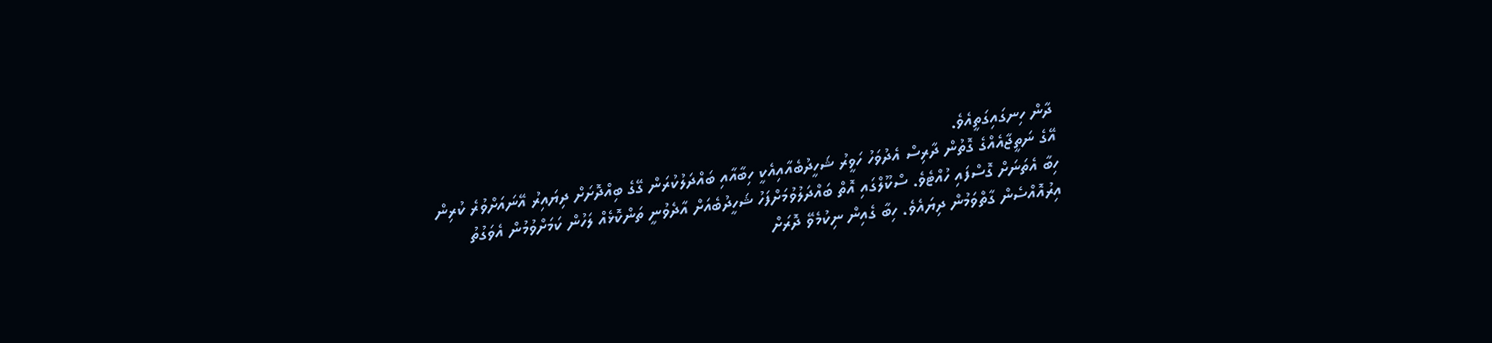ދާން ހިނގައިގަތީއެވެ.
އޭގެ ނަތީޖާއެއްގެ ގޮތުން ދާރިސް އެދުވަހު ހަވީރު ޝަހީދުބެއާއިއެކީ ހިބާއާއި ބައްދަލުކުރަން ގޭގެ ބިއްދޮށަށް ދިޔައިރު އޭނައަށްވުރެ ކުރިން ހިބާ އެތަނަށް ގޮސްފައި ހުއްޓެވެ. ސްކޫލްގައި އޮތް ބައްދަލުވުމަށްފަހު ޝަހީދުބެއަށް އާދެވުނީ ތަންކޮޅެއް ލަހުން ކަމަށްވުމުން އެވަގުތު އިރުއޮއްސެން ގާތްވަމުން ދިޔައެވެ. ހިބާ ގެއިން ނިކުމެވޭ ދޮރަށް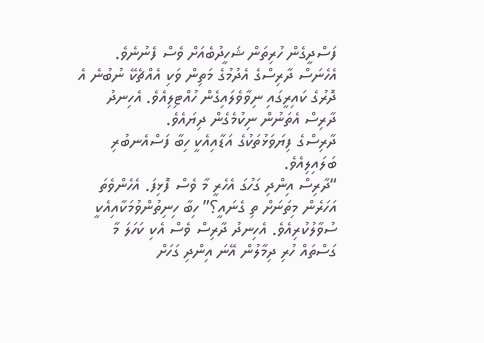ފަސްދީގެން ހުރިތަން ޝަހީދުބެއަށް ވެސް ފެނުނެވެ. އެހެނަސް ދާރިސްގެ އެދުމުގެ މަތިން ވަކި އެއްޗެކޭ ނުބުނެ އެ ދޮރުގެ ކައިރީގައި ނިވާވެލައިގެން ހުއްޓިލިއެވެ. އެހިނދު ދާރިސް އެތަނުން ނިކުމެގެން ދިޔައެވެ.
ދާރިސްގެ ފިޔަވަޅުތަކުގެ އަޑާއިއެކީ ހިބާ ފަސްއެނބުރި ބަލައިލިއެވެ.
“ދާރިސް އިންދި ގަހުގަ އެހެރީ މާ ވެސް ފޮޅިފަ. އެހެންވެތަ އަހަރެން މިތަނަށް ތި ގެނައީ؟” ހިބާ ހިނިތުންވުމަކާއިއެކީ ސުވާލުކުރިއެވެ. އެހިނދު ދާރިސް ވެސް އެކި ކަހަލަ މާ ގަސްތައް ހުރި ދިމާލުން އޭނަ އިންދި ގަހަށް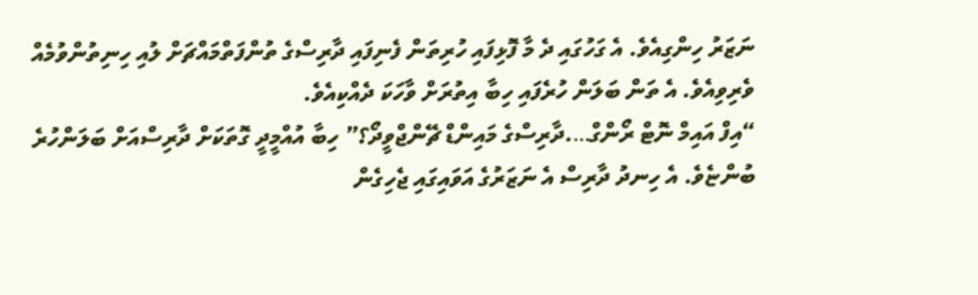ނަޒަރު ހިންގިއެވެ. އެ ގަހުގައި ދެ މާ ފޮޅިފައި ހުރިތަން ފެނިފައި ދާރިސްގެ ތުންފަތްމައްޗަށް ލުއި ހިނިތުންވުމެއް ވެރިވިއެވެ. އެ ތަން ބަލަން ހުރެފައި ހިބާ އިތުރަށް ވާހަކަ ދެއްކިއެވެ.
“އިފް އައިމް ނޮޓް ރޯންގް….ދާރިސްގެ މައިންޑް ޗޭންޖްވީދޯ؟” ހިބާ އުއްމީދީ ގޮތަކަށް ދާރިސްއަށް ބަލަންހުރެ ބުންޏެވެ. އެ ހިނދު ދާރިސް އެ ނަޒަރުގެ އަވައިގައި ޖެހިގެން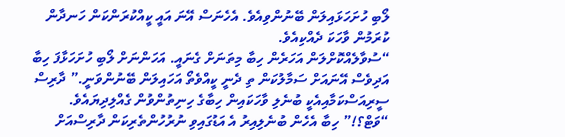ލޯބި ހުށަހަޅައިލަން ބޭނުންވިއެވެ. އެހެނަސް އޭނަ އައީ ކީއްކުރަންކަން ހަނދާން ކުރަމުން ވާހަކަ ދެއްކިއެވެ.
“ސުވާލެއްކޮށްލަން އަހަރެން ހިބާ މިތަނަށް ގެނައީ. އަހަންނަށް ލޯބި ހުށަހަޅާފަ ހިބާ އަދިވެސް އޭނައަށް ސަމާލުކަން ތި ދެނީ ކީއްވެތޯ އަހައިލަން ބޭނުންވަނީ.” ދާރިސް ސީރިއަސްކަމާއިއެކީ ބުނެލި ވާހަކައިން ހިބާގެ ހިނިތުންވުން ގެއްލިދިޔައެވެ.
“ވަޓް؟!” ހިބާ އެހެން ބުނެލިއިރު އެ އަޑުގައިވި ނުރުހުންތެރިކަން ދާރިސްއަށް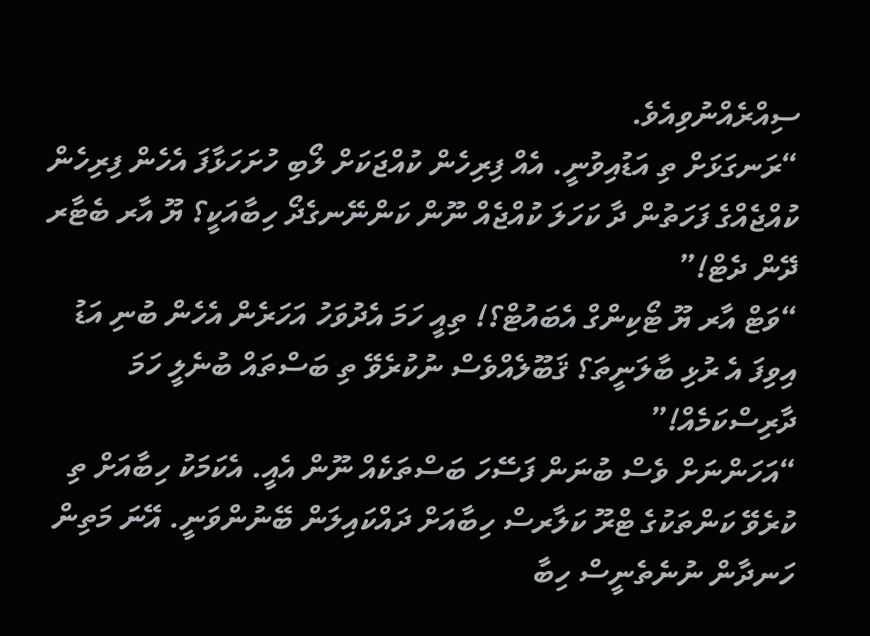ސިއްރެއްނުވިއެވެ.
“ރަނގަޅަށް ތި އަޑުއިވުނީ. އެއް ފިރިހެން ކުއްޖަކަށް ލޯބި ހުށަހަޅާފަ އެހެން ފިރިހެން ކުއްޖެއްގެ ފަހަތުން ދާ ކަހަލަ ކުއްޖެއް ނޫން ކަންނޭނގެދޯ ހިބާއަކީ؟ ޔޫ އާރ ބެޓާރ ދޭން ދެޓް!”
“ވަޓް އާރ ޔޫ ޓޯކިންގް އެބައުޓް؟! ތިއީ ހަމަ އެދުވަހު އަހަރެން އެހެން ބުނި އަޑު އިވިފަ އެ ރުޅި ބާލަނީތަ؟ ޤަބޫލެއްވެސް ނުކުރެވޭ ތި ބަސްތައް ބުނެލީ ހަމަ ދާރިސްކަމެއް!”
“އަހަންނަށް ވެސް ބުނަން ފަސޭހަ ބަސްތަކެއް ނޫން އެއީ. އެކަމަކު ހިބާއަށް ތި ކުރެވޭ ކަންތަކުގެ ޓްރޫ ކަލާރސް ހިބާއަށް ދައްކައިލަން ބޭނުންވަނީ. އޭނަ މަތިން ހަނދާން ނުނެތެނީސް ހިބާ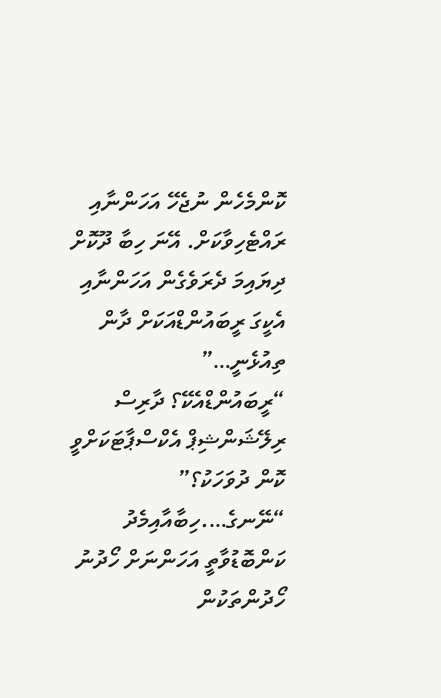ކޮންމެހެން ނުޖެހޭ އަހަންނާއި ރައްޓެހިވާކަށް. އޭނަ ހިބާ ދޫކޮށް ދިޔައިމަ ދެރަވެގެން އަހަންނާއި އެކީގަ ރީބައުންޑްއަކަށް ދާން ތިއުޅެނީ…”
“ރީބައުންޑްއެކޭ؟ ދާރިސް ރިލޭޝަންޝިޕް އެކްސްޕާޓަކަށްވީ ކޮން ދުވަހަކު؟”
“ނޭނގެ….ހިބާއާއިމެދު ކަންބޮޑުވާތީ އަހަންނަށް ހޯދުނު ހޯދުންތަކުން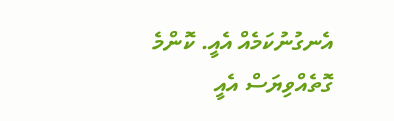އެނގުނުކަމެއް އެއީ. ކޮންމެ ގޮތެއްވިޔަސް އެއީ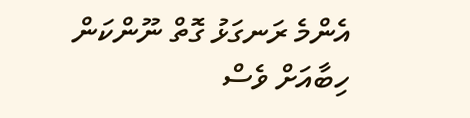އެންމެ ރަނގަޅު ގޮތް ނޫންކަން ހިބާއަށް ވެސް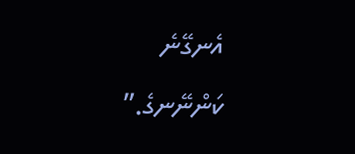އެނގޭނެ ކަންނޭނގެ.”